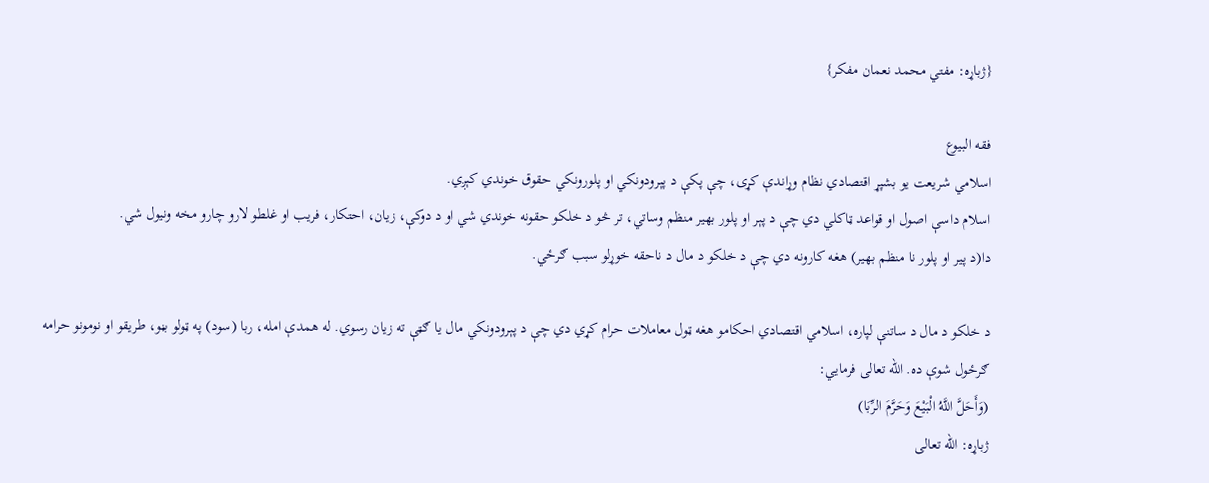{ژباړه: مفتي محمد نعمان مفکر}

فقه البیوع
اسلامي شریعت یو بشپړ اقتصادي نظام وړاندې کړی، چې پکې د پېرودونکي او پلورونکي حقوق خوندي کېږي.
اسلام داسې اصول او قواعد ټاکلي دي چې د پېر او پلور بهیر منظم وساتي، تر څو د خلکو حقونه خوندي شي او د دوکې، زیان، احتکار، فریب او غلطو لارو چارو مخه ونیول شي.
دا(د پیر او پلور نا منظم بهیر) هغه کارونه دي چې د خلکو د مال د ناحقه خوړلو سبب ګرځي.

د خلکو د مال د ساتنې لپاره، اسلامي اقتصادي احکامو هغه ټول معاملات حرام کړي دي چې د پېرودونکي مال یا ګټې ته زیان رسوي. له همدې امله، ربا (سود) په ټولو بڼو، طریقو او نومونو حرامه ګرځول شوې ده. الله تعالی فرمایي:
(وَأَحَلَّ اللَّهُ الْبَيْعَ وَحَرَّمَ الرِّبَا)
ژباړه: الله تعالی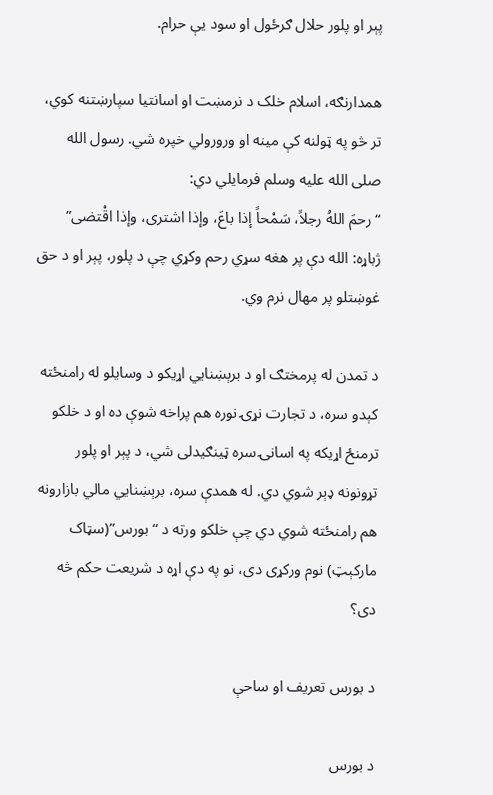پېر او پلور حلال ګرځول او سود یې حرام.

همدارنګه، اسلام خلک د نرمښت او اسانتیا سپارښتنه کوي، تر څو په ټولنه کې مینه او ورورولي خپره شي. رسول الله صلى الله عليه وسلم فرمایلي دي:
“رحمَ اللهُ رجلاً، سَمْحاً إذا باعَ، وإذا اشترى، وإذا اقْتضى”
ژباړه: الله دې پر هغه سړي رحم وکړي چې د پلور، پېر او د حق غوښتلو پر مهال نرم وي.

د تمدن له پرمختګ او د برېښنايي اړیکو د وسایلو له رامنځته کېدو سره، د تجارت نړۍ نوره هم پراخه شوې ده او د خلکو ترمنځ اړیکه په اسانۍ سره ټینګیدلی شي، د پېر او پلور تړونونه ډېر شوي دي. له همدې سره، برېښنايي مالي بازارونه هم رامنځته شوي دي چې خلکو ورته د “بورس”(سټاک مارکېټ) نوم ورکړی دی، نو په دې اړه د شریعت حکم څه دی؟

د بورس تعریف او ساحې

د بورس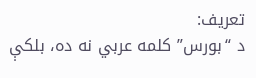تعریف:
د “بورس” کلمه عربي نه ده، بلکې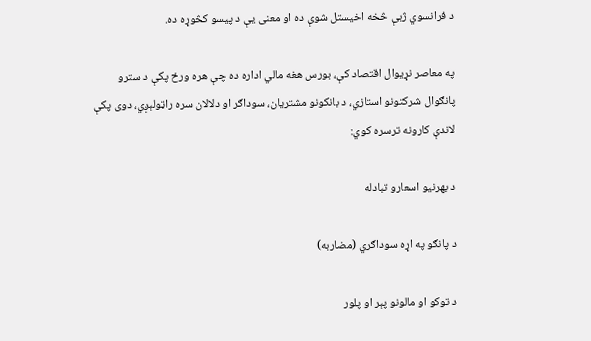د فرانسوي ژبې څخه اخیستل شوې ده او معنی یې د پیسو کڅوړه ده.

په معاصر نړیوال اقتصاد کې، بورس هغه مالي اداره ده چې هره ورځ پکې د سترو پانګوال شرکتونو استازي، د بانکونو مشتریان، سوداګر او دلالان سره راټولېږي، دوی پکې لاندې کارونه ترسره کوي:

د بهرنیو اسعارو تبادله

د پانګو په اړه سوداګري (مضاربه)

د توکو او مالونو پېر او پلور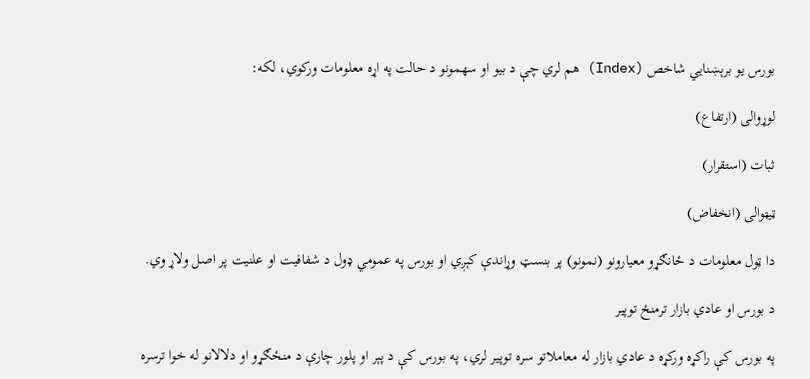بورس یو برېښنايي شاخص (Index) هم لري چې د بیو او سهمونو د حالت په اړه معلومات ورکوي، لکه:

لوړوالی (ارتفاع)

ثبات (استقرار)

ټیټوالی (انخفاض)

دا ټول معلومات د ځانګړو معیارونو (نمونو) پر بنسټ وړاندې کېږي او بورس په عمومي ډول د شفافیت او علنيت پر اصل ولاړ وي.

د بورس او عادي بازار ترمنځ توپیر

په بورس کې راکړه ورکړه د عادي بازار له معاملاتو سره توپیر لري، په بورس کې د پېر او پلور چارې د منځګړو او دلالانو له خوا ترسره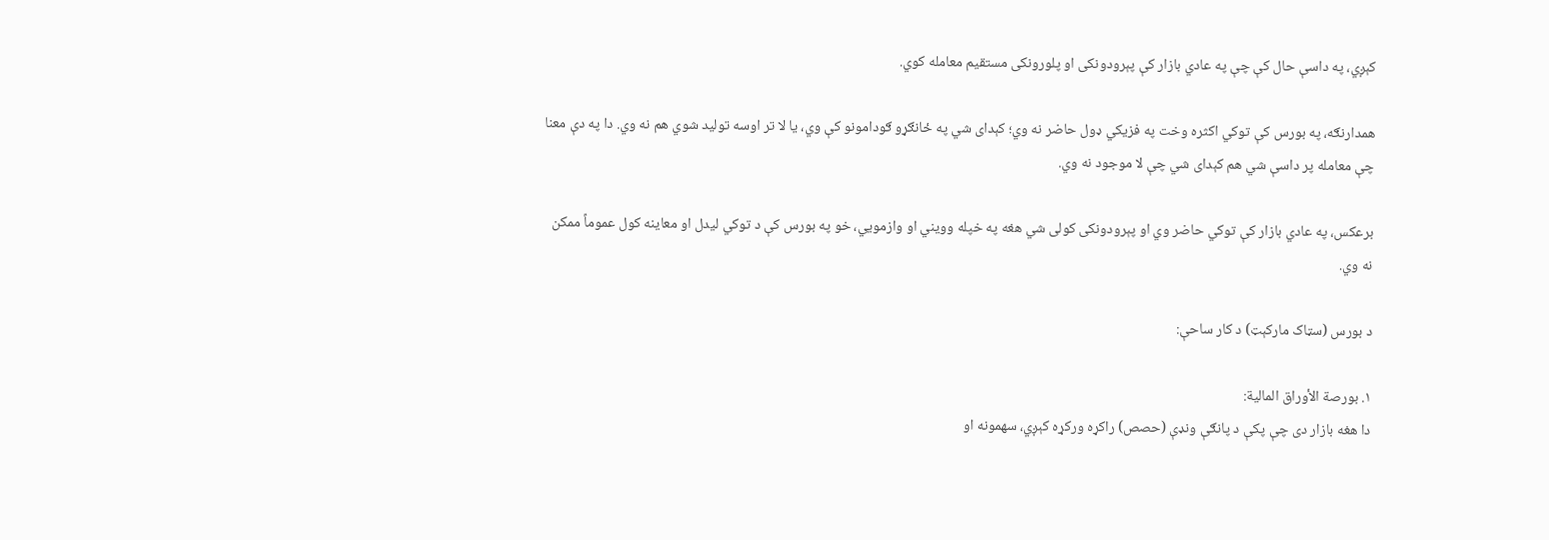کېږي، په داسې حال کې چې په عادي بازار کې پېرودونکی او پلورونکی مستقیم معامله کوي.

همدارنګه، په بورس کې توکي اکثره وخت په فزیکي ډول حاضر نه وي؛ کېدای شي په ځانګړو ګودامونو کې وي، یا لا تر اوسه تولید شوي هم نه وي. دا په دې معنا چې معامله پر داسې شي هم کېدای شي چې لا موجود نه وي.

برعکس، په عادي بازار کې توکي حاضر وي او پېرودونکی کولی شي هغه په خپله وویني او وازمويي، خو په بورس کې د توکي لیدل او معاینه کول عموماً ممکن نه وي.

د بورس (سټاک مارکېټ) د کار ساحې:

۱. بورصة الأوراق المالية:
دا هغه بازار دی چې پکې د پانګې ونډې (حصص) راکړه ورکړه کېږي، سهمونه او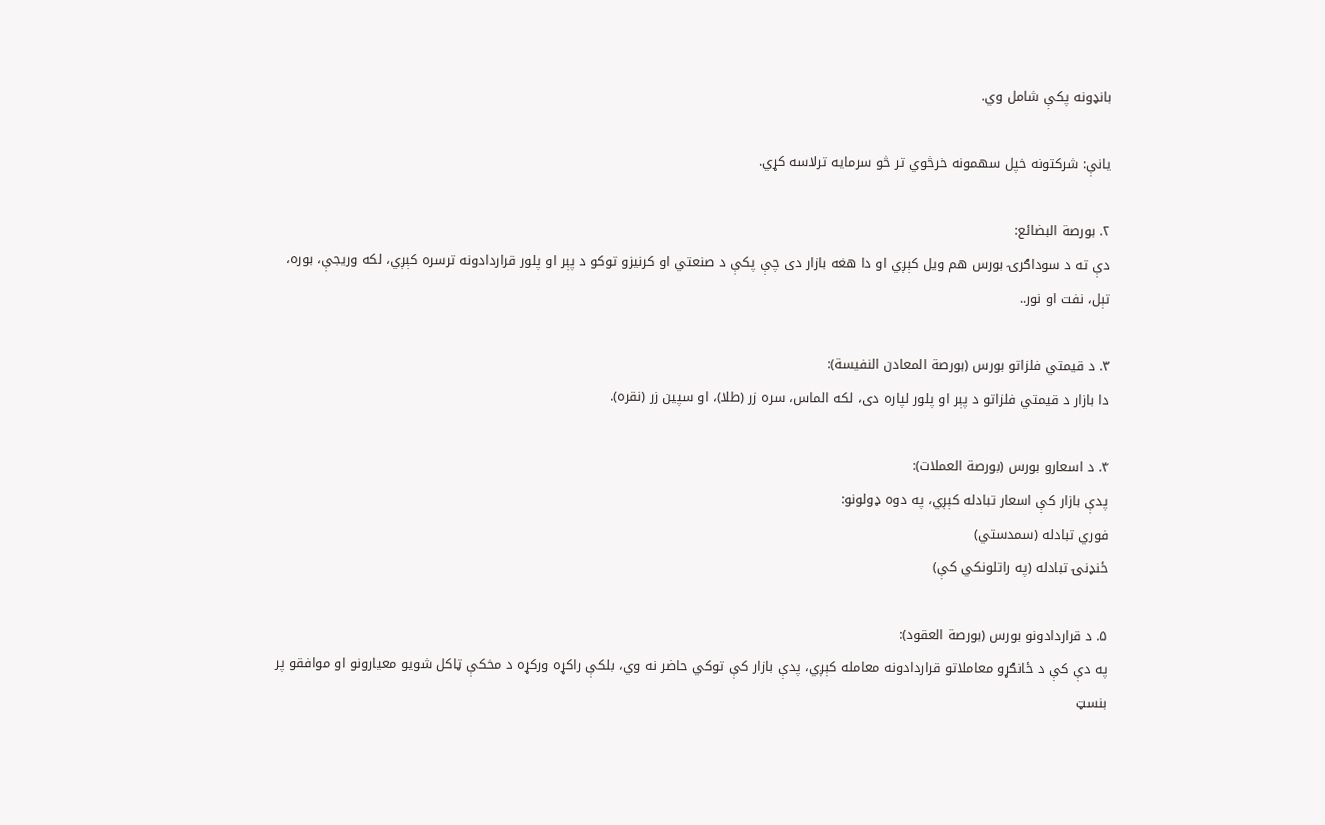بانډونه پکې شامل وي.

یانې: شرکتونه خپل سهمونه خرڅوي تر څو سرمایه ترلاسه کړي.

۲. بورصة البضائع:
دې ته د سوداګرۍ بورس هم ویل کېږي او دا هغه بازار دی چې پکې د صنعتي او کرنیزو توکو د پېر او پلور قراردادونه ترسره کېږي، لکه وریجې، بوره، تېل، نفت او نور..

۳. د قیمتي فلزاتو بورس (بورصة المعادن النفيسة):
دا بازار د قیمتي فلزاتو د پېر او پلور لپاره دی، لکه الماس، سره زر (طلا)، او سپین زر (نقره).

۴. د اسعارو بورس (بورصة العملات):
پدې بازار کې اسعار تبادله کېږي، په دوه ډولونو:
فوري تبادله (سمدستي)
ځنډنۍ تبادله (په راتلونکي کې)

۵. د قراردادونو بورس (بورصة العقود):
په دې کې د ځانګړو معاملاتو قراردادونه معامله کېږي، پدې بازار کې توکي حاضر نه وي، بلکې راکړه ورکړه د مخکې ټاکل شویو معیارونو او موافقو پر بنسټ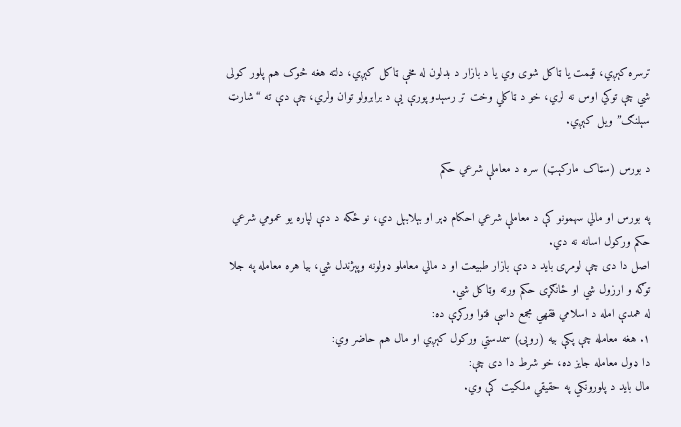ترسره کېږي، قیمت یا ټاکل شوی وي یا د بازار د بدلون له مخې ټاکل کېږي، دلته هغه څوک هم پلور کولی شي چې توکي اوس نه لري، خو د ټاکلي وخت تر رسېدو پورې یې د برابرولو توان ولري، چې دې ته “شارټ سېلنګ” ویل کېږي.

د بورس (سټاک مارکېټ) سره د معاملې شرعي حکم

په بورس او مالي سهمونو کې د معاملې شرعي احکام ډېر او بېلابېل دي، نو ځکه د دې لپاره یو عمومي شرعي حکم ورکول اسانه نه دي.
اصل دا دی چې لومړی باید د دې بازار طبیعت او د مالي معاملو ډولونه وپېژندل شي، بیا هره معامله په جلا توګه و ارزول شي او ځانګړی حکم ورته وټاکل شي.
له همدې امله د اسلامي فقهي مجمع داسې فتوا ورکړې ده:
۱. هغه معامله چې پکې بیه (روپۍ) سمدستي ورکول کېږي او مال هم حاضر وي:
دا ډول معامله جایز ده، خو شرط دا دی چې:
مال باید د پلورونکي په حقیقي ملکیت کې وي.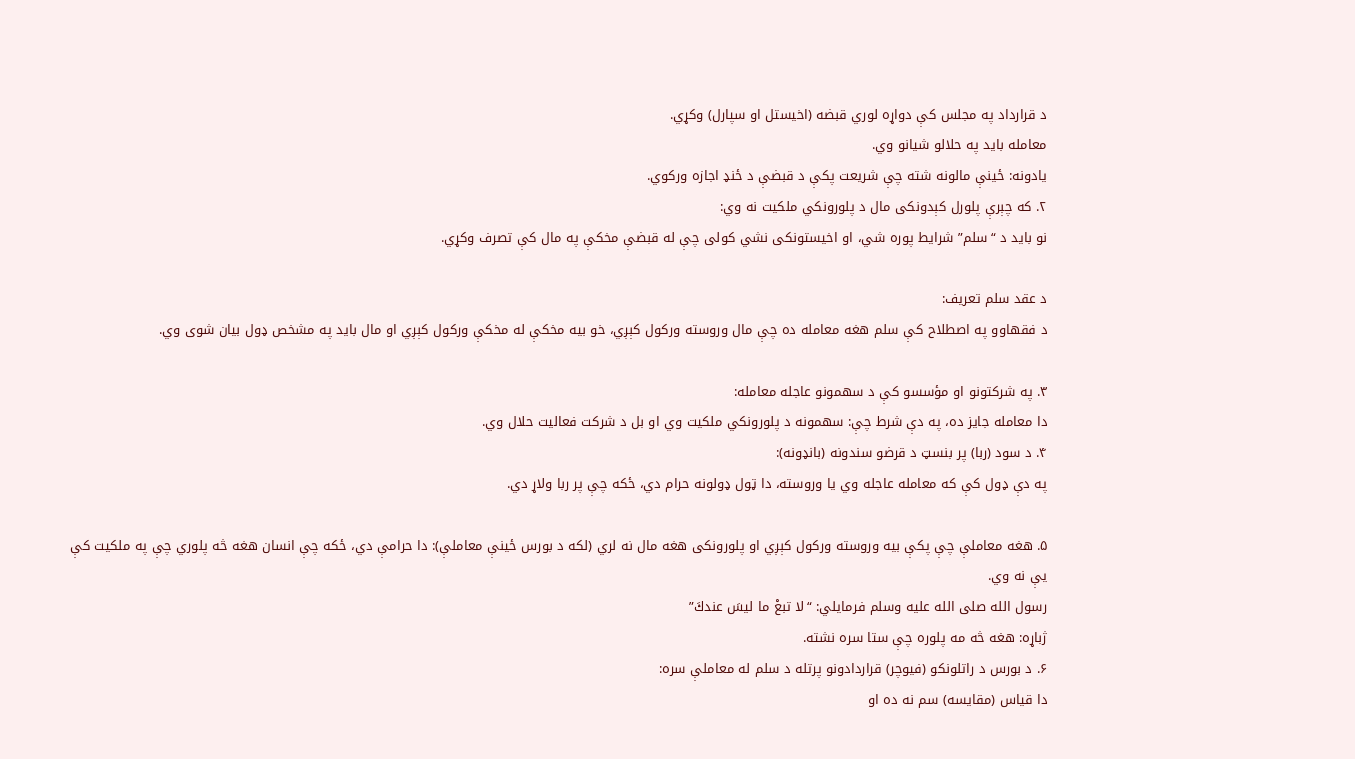د قرارداد په مجلس کې دواړه لوري قبضه (اخیستل او سپارل) وکړي.
معامله باید په حلالو شیانو وي.
یادونه: ځینې مالونه شته چې شریعت پکې د قبضې د ځنډ اجازه ورکوي.
۲. که چېرې پلورل کېدونکی مال د پلورونکي ملکیت نه وي:
نو باید د “سلم” شرایط پوره شي، او اخیستونکی نشي کولی چې له قبضې مخکې په مال کې تصرف وکړي.

د عقد سلم تعریف:
د فقهاوو په اصطلاح کې سلم هغه معامله ده چې مال وروسته ورکول کېږي، خو بیه مخکې له مخکې ورکول کېږي او مال باید په مشخص ډول بیان شوی وي.

۳. په شرکتونو او مؤسسو کې د سهمونو عاجله معامله:
دا معامله جایز ده، په دې شرط چې: سهمونه د پلورونکي ملکیت وي او بل د شرکت فعالیت حلال وي.
۴. د سود (ربا) پر بنسټ د قرضو سندونه (بانډونه):
په دې ډول کې که معامله عاجله وي یا وروسته، دا ټول ډولونه حرام دي، ځکه چې پر ربا ولاړ دي.

۵. هغه معاملې چې پکې بیه وروسته ورکول کېږي او پلورونکی هغه مال نه لري (لکه د بورس ځینې معاملې): دا حرامې دي، ځکه چې انسان هغه څه پلوري چې په ملکیت کې یې نه وي.
رسول الله صلى الله عليه وسلم فرمایلي: “لا تبعْ ما ليسَ عندكَ”
ژباړه: هغه څه مه پلوره چې ستا سره نشته.
۶. د بورس د راتلونکو (فیوچر) قراردادونو پرتله د سلم له معاملې سره:
دا قیاس (مقایسه) سم نه ده او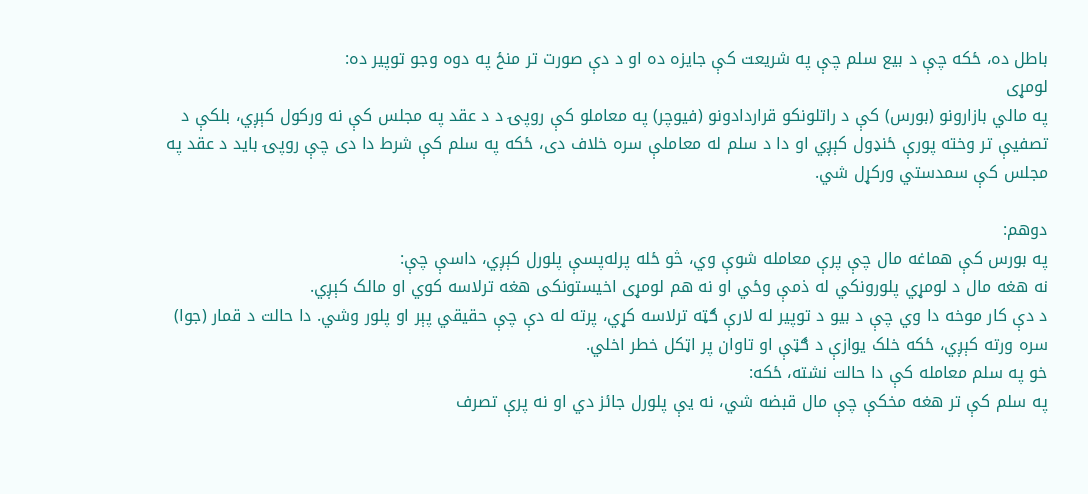باطل ده، ځکه چې د بیع سلم چې په شریعت کې جایزه ده او د دې صورت تر منځ په دوه وجو توپیر ده:
لومړی
په مالي بازارونو (بورس) کې د راتلونکو قراردادونو (فیوچر) په معاملو کې روپۍ د د عقد په مجلس کې نه ورکول کېږي، بلکې د تصفیې تر وخته پورې ځنډول کېږي او دا د سلم له معاملې سره خلاف دی، ځکه په سلم کې شرط دا دی چې روپۍ باید د عقد په مجلس کې سمدستي ورکړل شي.

دوهم:
په بورس کې هماغه مال چې پرې معامله شوې وي، څو ځله پرله‌پسې پلورل کېږي، داسې چې:
نه هغه مال د لومړي پلورونکي له ذمې وځي او نه هم لومړی اخیستونکی هغه ترلاسه کوي او مالک کېږي.
د دې کار موخه دا وي چې د بیو د توپیر له لارې ګټه ترلاسه کړي، پرته له دې چې حقیقي پېر او پلور وشي. دا حالت د قمار (جوا) سره ورته کېږي، ځکه خلک یوازې د ګټې او تاوان پر اټکل خطر اخلي.
خو په سلم معامله کې دا حالت نشته، ځکه:
په سلم کې تر هغه مخکې چې مال قبضه شي، نه یې پلورل جائز دي او نه پرې تصرف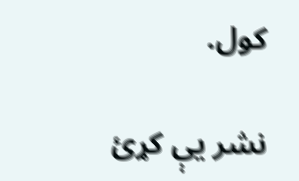کول.

نشر یې کړئ